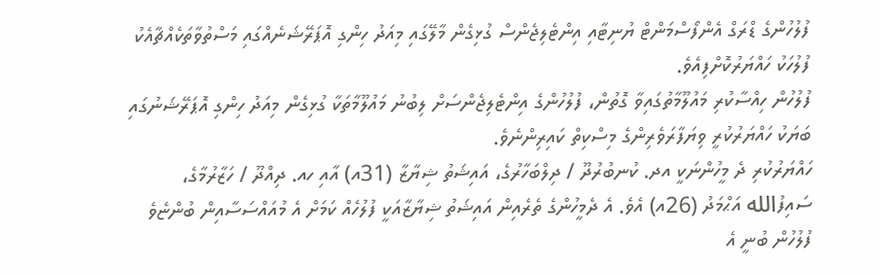ފުލުހުންގެ ޑްރަގް އެންފޯސްމަންޓް ޔުނިޓާއި އިންޓެލިޖެންސް ގުޅިގެން މާލޭގައި މިއަދު ހިންގި އޮޕަރޭޝަނެއްގައި މަސްތުވާތަކެއްޗާއެކު ފުލުހަކު ހައްޔަރުކޮށްފިއެވެ.
ފުލުހުން ހިއްސާކުރި މައުލޫމާތުގައިވާ ގޮތުން، ފުލުހުންގެ އިންޓެލިޖެންސަށް ލިބުނު މައުލޫމާތަކާ ގުޅިގެން މިއަދު ހިންގި އޮޕަރޭޝަނުގައި ބަޔަކު ހައްޔަރުކުރީ ވިޔަފާރަވެރިންގެ މިސްކިތް ކައިރިންނެވެ.
ހައްޔަރުކުރި ދެ މީހުންނަކީ އދ. ކުނބުރުދޫ / ދިލްބަހާރުގެ، އައިޝަތު ޝިޔާޒާ (31އ) އާއި ހއ. ދިއްދޫ / ހަޒާރުމާގެ، ސައިފުالله އަޙްމަދު (26އ) އެވެ. އެ ދެމީހުންގެ ތެރެއިން އައިޝަތު ޝިޔާޒާއަކީ ފުލުހެއް ކަމަށް އެ މުއައްސަސާއިން ބުންޏެވެ
ފުލުހުން ބުނީ އެ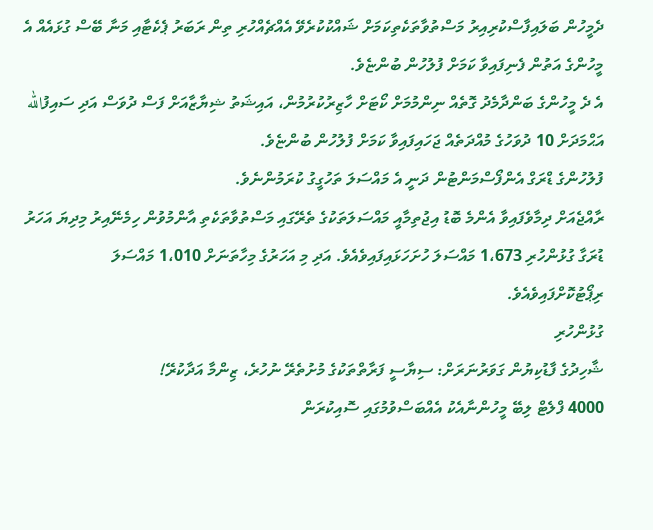ދެމީހުން ބަލައިފާސްކުރިއިރު މަސްތުވާތަކެތިކަމަށް ޝައްކުކުރެވޭ އެއްޗެއްހުރި ތިން ރަބަރު ޕެކެޓާއި މަނާ ބޭސް ގުޅައެއް އެ މީހުންގެ އަތުން ފެނިފައިވާ ކަމަށް ފުލުހުން ބުންޏެވެ.
އެ ދެ މީހުންގެ ބަންދާމެދު ގޮތެއް ނިންމުމަށް ކޯޓަށް ހާޒިރުކުރުމުން، އައިޝަތު ޝިޔާޒާއަށް ފަސް ދުވަސް އަދި ސައިފުالله އަޙްމަދަށް 10 ދުވަހުގެ މުއްދަތެއް ޖަހައިފައިވާ ކަމަށް ފުލުހުން ބުންޏެވެ.
ފުލުހުންގެ ޑްރަގް އެންފޯސްމަންޓުން ދަނީ އެ މައްސަލަ ތަހުގީގު ކުރަމުންނެވެ.
ރާއްޖެއަށް ދިމާވެފައިވާ އެންމެ ބޮޑު އިޖުތިމާއީ މައްސަލަތަކުގެ ތެރޭގައި މަސްތުވާތަކެތި އާންމުވުން ހިމެނޭއިރު މިދިޔަ އަހަރު ޑުރަގާ ގުޅުންހުރި 1،673 މައްސަލަ ހުށަހަޅައިފައިވެއެވެ. އަދި މި އަހަރުގެ މިހާތަނަށް 1،010 މައްސަލަ ރިޕޯޓުކޮށްފައިވެއެވެ.
ގުޅުންހުރި
ޝާހިދުގެ ފާޑުކިޔުން ގަވަރުނަރަށް: ސިޔާސީ ފަރާތްތަކުގެ މުށުތެރޭ ނުހުރެ، ޒިންމާ އަދާކުރޭ!
4000 ފްލެޓް ލިބޭ މީހުންނާއެކު އެއްބަސްވުމުގައި ސޮއިކުރަން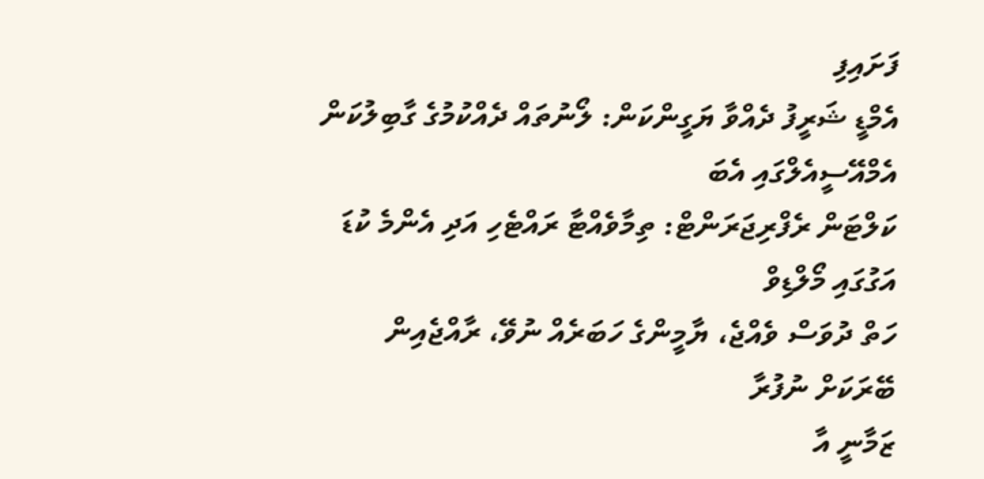ފަށައިފި
އެމްޑީ ޝަރީފު ދެއްވާ ޔަގީންކަން: ލޯނުތައް ދެއްކުމުގެ ގާބިލުކަން އެމްއޭސީއެލްގައި އެބަ
ކަލްޓަން ރެފްރިޖަރަންޓް: ތިމާވެއްޓާ ރައްޓެހި އަދި އެންމެ ކުޑަ އަގުގައި މޯލްޑިވް
ހަތް ދުވަސް ވެއްޖެ، ޔާމީންގެ ހަބަރެއް ނުވޭ، ރާއްޖެއިން ބޭރަކަށް ނުފުރާ
ޒަމާނީ އާ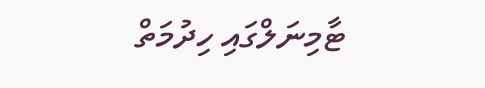ޓާމިނަލްގައި ހިދުމަތް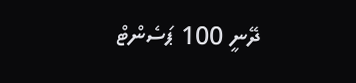ދޭނީ 100 ޕަސެންޓް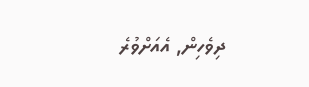ދިވެހިން, އެއަށްވުރެ